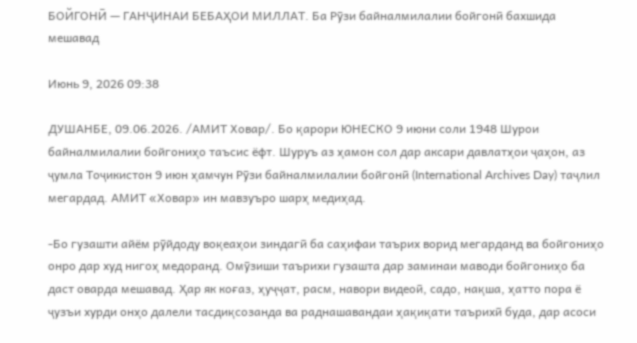БОЙГОНӢ — ГАНҶИНАИ БЕБАҲОИ МИЛЛАТ. Ба Рӯзи байналмилалии бойгонӣ бахшида мешавад

Июнь 9, 2026 09:38

ДУШАНБЕ, 09.06.2026. /АМИТ Ховар/. Бо қарори ЮНЕСКО 9 июни соли 1948 Шурои байналмилалии бойгониҳо таъсис ёфт. Шуруъ аз ҳамон сол дар аксари давлатҳои ҷаҳон, аз ҷумла Тоҷикистон 9 июн ҳамчун Рӯзи байналмилалии бойгонӣ (International Archives Day) таҷлил мегардад. АМИТ «Ховар» ин мавзуъро шарҳ медиҳад.

-Бо гузашти айём рӯйдоду воқеаҳои зиндагӣ ба саҳифаи таърих ворид мегарданд ва бойгониҳо онро дар худ нигоҳ медоранд. Омӯзиши таърихи гузашта дар заминаи маводи бойгониҳо ба даст оварда мешавад. Ҳар як коғаз, ҳуҷҷат, расм, навори видеоӣ, садо, нақша, ҳатто пора ё ҷузъи хурди онҳо далели тасдиқсозанда ва раднашавандаи ҳақиқати таърихӣ буда, дар асоси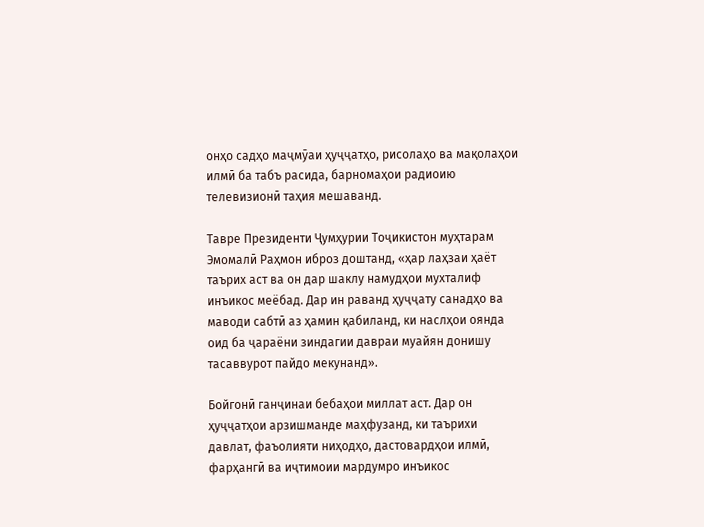онҳо садҳо маҷмӯаи ҳуҷҷатҳо, рисолаҳо ва мақолаҳои илмӣ ба табъ расида, барномаҳои радиоию телевизионӣ таҳия мешаванд.

Тавре Президенти Ҷумҳурии Тоҷикистон муҳтарам Эмомалӣ Раҳмон иброз доштанд, «ҳар лаҳзаи ҳаёт таърих аст ва он дар шаклу намудҳои мухталиф инъикос меёбад. Дар ин раванд ҳуҷҷату санадҳо ва маводи сабтӣ аз ҳамин қабиланд, ки наслҳои оянда оид ба ҷараёни зиндагии давраи муайян донишу тасаввурот пайдо мекунанд».

Бойгонӣ ганҷинаи бебаҳои миллат аст. Дар он ҳуҷҷатҳои арзишманде маҳфузанд, ки таърихи давлат, фаъолияти ниҳодҳо, дастовардҳои илмӣ, фарҳангӣ ва иҷтимоии мардумро инъикос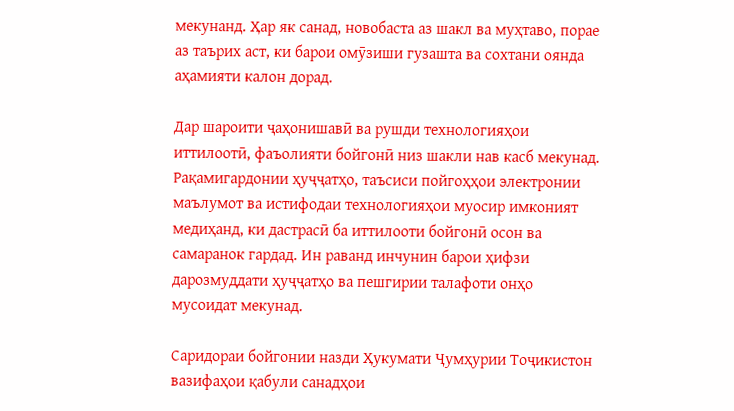мекунанд. Ҳар як санад, новобаста аз шакл ва муҳтаво, порае аз таърих аст, ки барои омӯзиши гузашта ва сохтани оянда аҳамияти калон дорад.

Дар шароити ҷаҳонишавӣ ва рушди технологияҳои иттилоотӣ, фаъолияти бойгонӣ низ шакли нав касб мекунад. Рақамигардонии ҳуҷҷатҳо, таъсиси пойгоҳҳои электронии маълумот ва истифодаи технологияҳои муосир имконият медиҳанд, ки дастрасӣ ба иттилооти бойгонӣ осон ва самаранок гардад. Ин раванд инчунин барои ҳифзи дарозмуддати ҳуҷҷатҳо ва пешгирии талафоти онҳо мусоидат мекунад.

Саридораи бойгонии назди Ҳукумати Ҷумҳурии Тоҷикистон вазифаҳои қабули санадҳои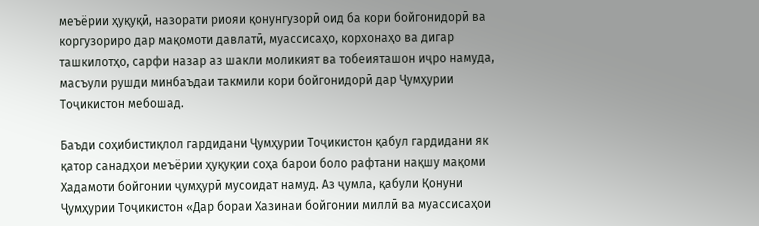меъёрии ҳуқуқӣ, назорати риояи қонунгузорӣ оид ба кори бойгонидорӣ ва коргузориро дар мақомоти давлатӣ, муассисаҳо, корхонаҳо ва дигар ташкилотҳо, сарфи назар аз шакли моликият ва тобеияташон иҷро намуда, масъули рушди минбаъдаи такмили кори бойгонидорӣ дар Ҷумҳурии Тоҷикистон мебошад.

Баъди соҳибистиқлол гардидани Ҷумҳурии Тоҷикистон қабул гардидани як қатор санадҳои меъёрии ҳуқуқии соҳа барои боло рафтани нақшу мақоми Хадамоти бойгонии ҷумҳурӣ мусоидат намуд. Аз ҷумла, қабули Қонуни Ҷумҳурии Тоҷикистон «Дар бораи Хазинаи бойгонии миллӣ ва муассисаҳои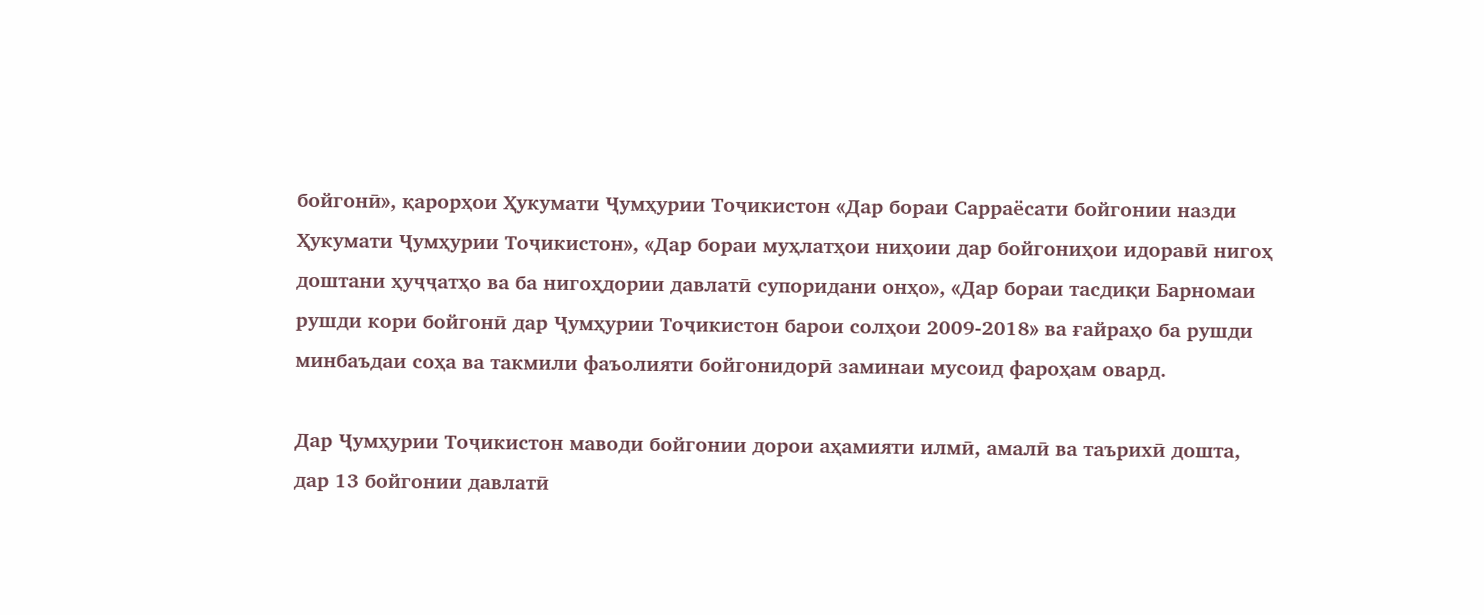бойгонӣ», қарорҳои Ҳукумати Ҷумҳурии Тоҷикистон «Дар бораи Сарраёсати бойгонии назди Ҳукумати Ҷумҳурии Тоҷикистон», «Дар бораи муҳлатҳои ниҳоии дар бойгониҳои идоравӣ нигоҳ доштани ҳуҷҷатҳо ва ба нигоҳдории давлатӣ супоридани онҳо», «Дар бораи тасдиқи Барномаи рушди кори бойгонӣ дар Ҷумҳурии Тоҷикистон барои солҳои 2009-2018» ва ғайраҳо ба рушди минбаъдаи соҳа ва такмили фаъолияти бойгонидорӣ заминаи мусоид фароҳам овард.

Дар Ҷумҳурии Тоҷикистон маводи бойгонии дорои аҳамияти илмӣ, амалӣ ва таърихӣ дошта, дар 13 бойгонии давлатӣ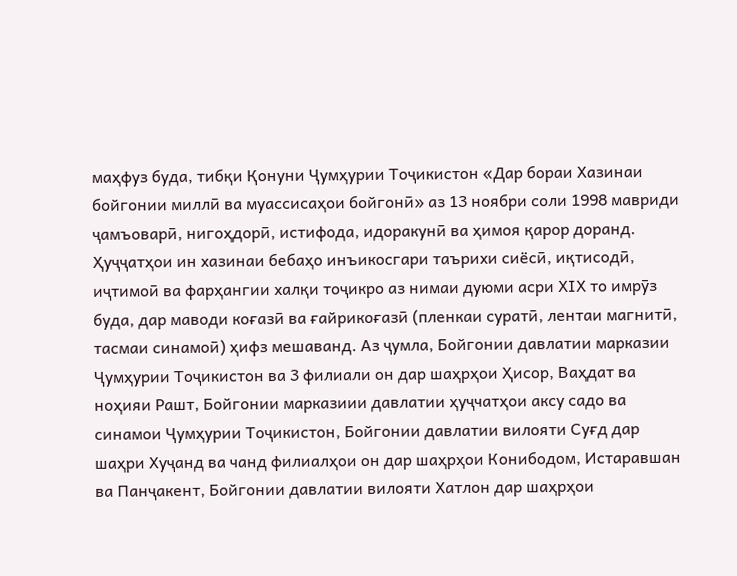маҳфуз буда, тибқи Қонуни Ҷумҳурии Тоҷикистон «Дар бораи Хазинаи бойгонии миллӣ ва муассисаҳои бойгонӣ» аз 13 ноябри соли 1998 мавриди ҷамъоварӣ, нигоҳдорӣ, истифода, идоракунӣ ва ҳимоя қарор доранд. Ҳуҷҷатҳои ин хазинаи бебаҳо инъикосгари таърихи сиёсӣ, иқтисодӣ, иҷтимоӣ ва фарҳангии халқи тоҷикро аз нимаи дуюми асри ХIХ то имрӯз буда, дар маводи коғазӣ ва ғайрикоғазӣ (пленкаи суратӣ, лентаи магнитӣ, тасмаи синамоӣ) ҳифз мешаванд. Аз ҷумла, Бойгонии давлатии марказии Ҷумҳурии Тоҷикистон ва 3 филиали он дар шаҳрҳои Ҳисор, Ваҳдат ва ноҳияи Рашт, Бойгонии марказиии давлатии ҳуҷчатҳои аксу садо ва синамои Ҷумҳурии Тоҷикистон, Бойгонии давлатии вилояти Суғд дар шаҳри Хуҷанд ва чанд филиалҳои он дар шаҳрҳои Конибодом, Истаравшан ва Панҷакент, Бойгонии давлатии вилояти Хатлон дар шаҳрҳои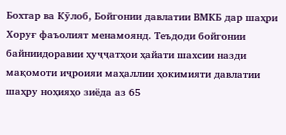Бохтар ва Кӯлоб, Бойгонии давлатии ВМКБ дар шаҳри Хоруғ фаъолият менамоянд. Теъдоди бойгонии байниидоравии ҳуҷҷатҳои ҳайати шахсии назди мақомоти иҷроияи маҳаллии ҳокимияти давлатии шаҳру ноҳияҳо зиёда аз 65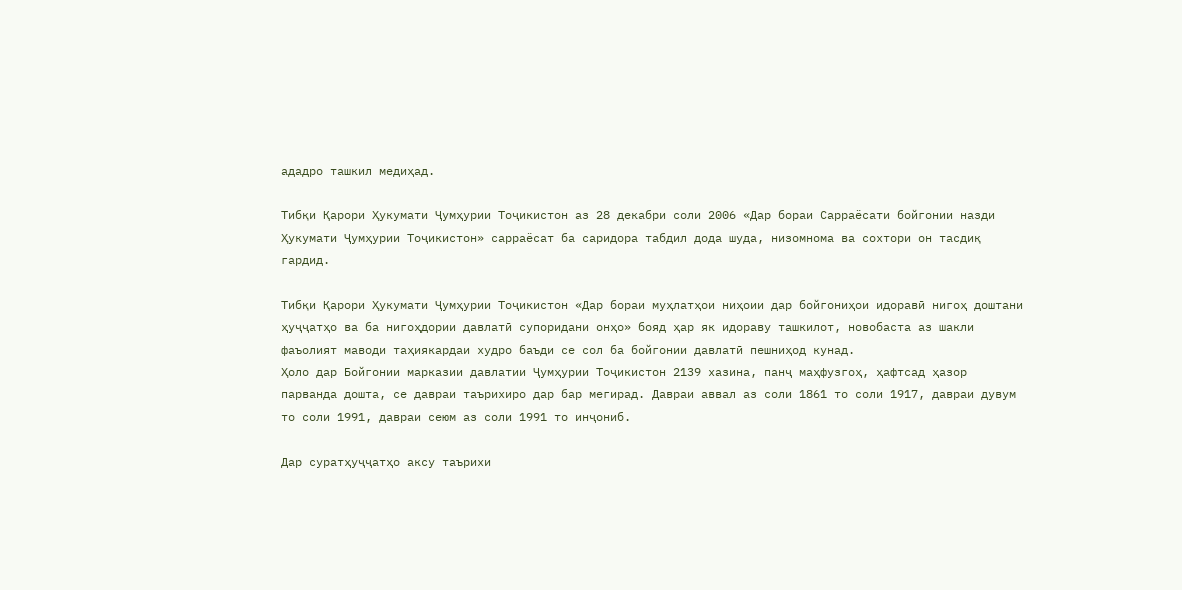ададро ташкил медиҳад.

Тибқи Қарори Ҳукумати Ҷумҳурии Тоҷикистон аз 28 декабри соли 2006 «Дар бораи Сарраёсати бойгонии назди Ҳукумати Ҷумҳурии Тоҷикистон» сарраёсат ба саридора табдил дода шуда, низомнома ва сохтори он тасдиқ гардид.

Тибқи Қарори Ҳукумати Ҷумҳурии Тоҷикистон «Дар бораи муҳлатҳои ниҳоии дар бойгониҳои идоравӣ нигоҳ доштани ҳуҷҷатҳо ва ба нигоҳдории давлатӣ супоридани онҳо» бояд ҳар як идораву ташкилот, новобаста аз шакли фаъолият маводи таҳиякардаи худро баъди се сол ба бойгонии давлатӣ пешниҳод кунад.
Ҳоло дар Бойгонии марказии давлатии Ҷумҳурии Тоҷикистон 2139 хазина, панҷ маҳфузгоҳ, ҳафтсад ҳазор парванда дошта, се давраи таърихиро дар бар мегирад. Давраи аввал аз соли 1861 то соли 1917, давраи дувум то соли 1991, давраи сеюм аз соли 1991 то инҷониб.

Дар суратҳуҷҷатҳо аксу таърихи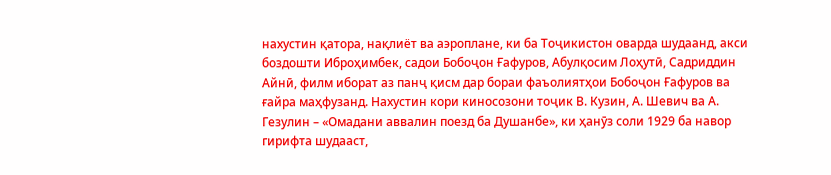нахустин қатора, нақлиёт ва аэроплане, ки ба Тоҷикистон оварда шудаанд, акси боздошти Иброҳимбек, садои Бобоҷон Ғафуров, Абулқосим Лоҳутӣ, Садриддин Айнӣ, филм иборат аз панҷ қисм дар бораи фаъолиятҳои Бобоҷон Ғафуров ва ғайра маҳфузанд. Нахустин кори киносозони тоҷик В. Кузин, А. Шевич ва А. Гезулин – «Омадани аввалин поезд ба Душанбе», ки ҳанӯз соли 1929 ба навор гирифта шудааст,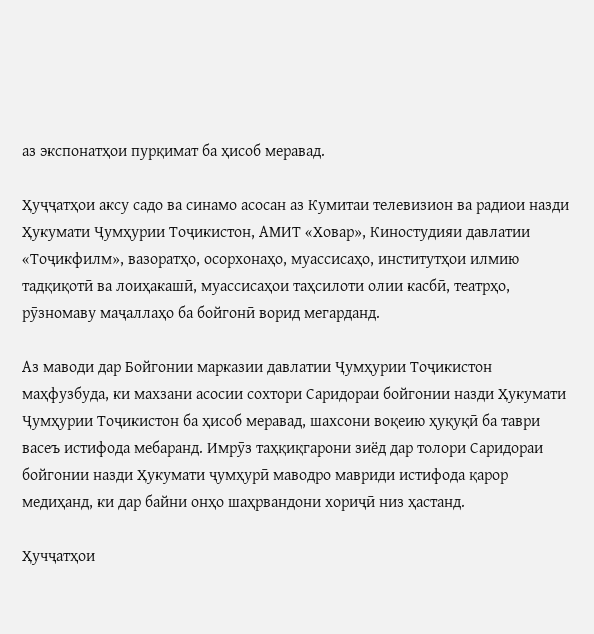аз экспонатҳои пурқимат ба ҳисоб меравад.

Ҳуҷҷатҳои аксу садо ва синамо асосан аз Кумитаи телевизион ва радиои назди Ҳукумати Ҷумҳурии Тоҷикистон, АМИТ «Ховар», Киностудияи давлатии «Тоҷикфилм», вазоратҳо, осорхонаҳо, муассисаҳо, институтҳои илмию тадқиқотӣ ва лоиҳакашӣ, муассисаҳои таҳсилоти олии касбӣ, театрҳо, рӯзномаву маҷаллаҳо ба бойгонӣ ворид мегарданд.

Аз маводи дар Бойгонии марказии давлатии Ҷумҳурии Тоҷикистон маҳфузбуда, ки махзани асосии сохтори Саридораи бойгонии назди Ҳукумати Ҷумҳурии Тоҷикистон ба ҳисоб меравад, шахсони воқеию ҳуқуқӣ ба таври васеъ истифода мебаранд. Имрӯз таҳқиқгарони зиёд дар толори Саридораи бойгонии назди Ҳукумати ҷумҳурӣ маводро мавриди истифода қарор медиҳанд, ки дар байни онҳо шаҳрвандони хориҷӣ низ ҳастанд.

Ҳучҷатҳои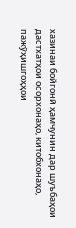хазинаи бойгонӣ ҳамчунин дар шуъбаҳои дастхатҳои осорхонаҳо, китобхонаҳо, пажӯҳишгоҳҳои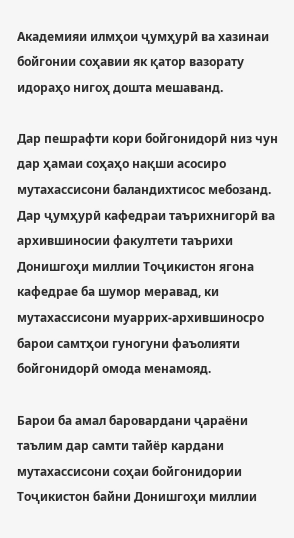Академияи илмҳои ҷумҳурӣ ва хазинаи бойгонии соҳавии як қатор вазорату идораҳо нигоҳ дошта мешаванд.

Дар пешрафти кори бойгонидорӣ низ чун дар ҳамаи соҳаҳо нақши асосиро мутахассисони баландихтисос мебозанд. Дар ҷумҳурӣ кафедраи таърихнигорӣ ва архившиносии факултети таърихи Донишгоҳи миллии Тоҷикистон ягона кафедрае ба шумор меравад, ки мутахассисони муаррих-архившиносро барои самтҳои гуногуни фаъолияти бойгонидорӣ омода менамояд.

Барои ба амал баровардани ҷараёни таълим дар самти тайёр кардани мутахассисони соҳаи бойгонидории Тоҷикистон байни Донишгоҳи миллии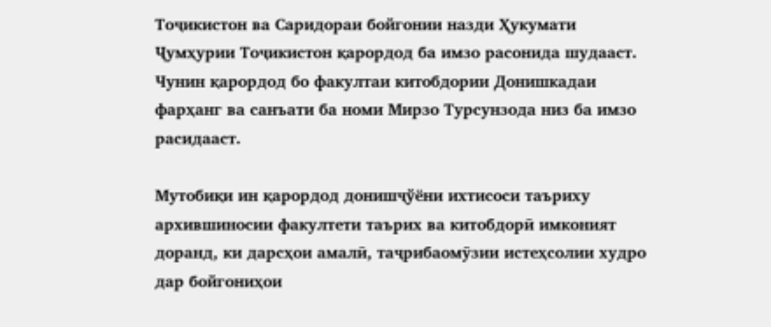Тоҷикистон ва Саридораи бойгонии назди Ҳукумати Ҷумҳурии Тоҷикистон қарордод ба имзо расонида шудааст. Чунин қарордод бо факултаи китобдории Донишкадаи фарҳанг ва санъати ба номи Мирзо Турсунзода низ ба имзо расидааст.

Мутобиқи ин қарордод донишҷўёни ихтисоси таъриху архившиносии факултети таърих ва китобдорӣ имконият доранд, ки дарсҳои амалӣ, таҷрибаомӯзии истеҳсолии худро дар бойгониҳои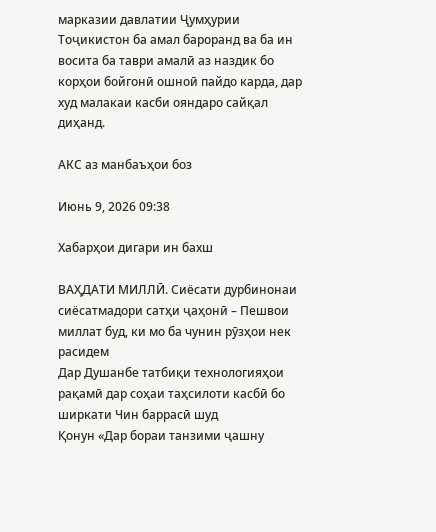марказии давлатии Ҷумҳурии Тоҷикистон ба амал бароранд ва ба ин восита ба таври амалӣ аз наздик бо корҳои бойгонӣ ошноӣ пайдо карда, дар худ малакаи касби ояндаро сайқал диҳанд.

АКС аз манбаъҳои боз

Июнь 9, 2026 09:38

Хабарҳои дигари ин бахш

ВАҲДАТИ МИЛЛӢ. Сиёсати дурбинонаи сиёсатмадори сатҳи ҷаҳонӣ – Пешвои миллат буд, ки мо ба чунин рӯзҳои нек расидем
Дар Душанбе татбиқи технологияҳои рақамӣ дар соҳаи таҳсилоти касбӣ бо ширкати Чин баррасӣ шуд
Қонун «Дар бораи танзими ҷашну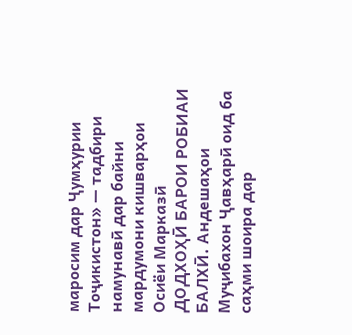маросим дар Ҷумҳурии Тоҷикистон» — тадбири намунавӣ дар байни мардумони кишварҳои Осиёи Марказӣ
ДОДХОҲӢ БАРОИ РОБИАИ БАЛХӢ. Андешаҳои Муҷибахон Ҷавҳарӣ оид ба саҳми шоира дар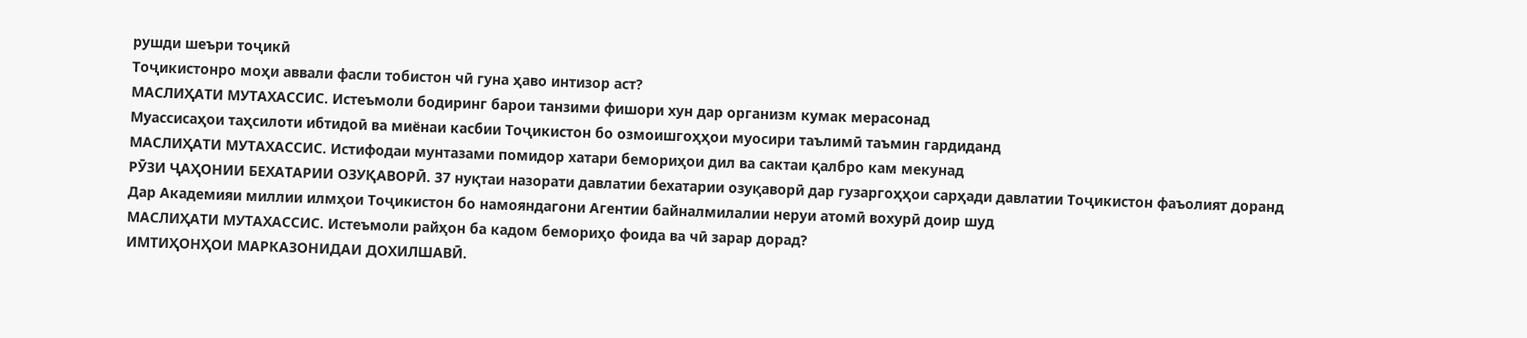рушди шеъри тоҷикӣ
Тоҷикистонро моҳи аввали фасли тобистон чӣ гуна ҳаво интизор аст?
МАСЛИҲАТИ МУТАХАССИС. Истеъмоли бодиринг барои танзими фишори хун дар организм кумак мерасонад
Муассисаҳои таҳсилоти ибтидоӣ ва миёнаи касбии Тоҷикистон бо озмоишгоҳҳои муосири таълимӣ таъмин гардиданд
МАСЛИҲАТИ МУТАХАССИС. Истифодаи мунтазами помидор хатари бемориҳои дил ва сактаи қалбро кам мекунад
РӮЗИ ҶАҲОНИИ БЕХАТАРИИ ОЗУҚАВОРӢ. 37 нуқтаи назорати давлатии бехатарии озуқаворӣ дар гузаргоҳҳои сарҳади давлатии Тоҷикистон фаъолият доранд
Дар Академияи миллии илмҳои Тоҷикистон бо намояндагони Агентии байналмилалии неруи атомӣ вохурӣ доир шуд
МАСЛИҲАТИ МУТАХАССИС. Истеъмоли райҳон ба кадом бемориҳо фоида ва чӣ зарар дорад?
ИМТИҲОНҲОИ МАРКАЗОНИДАИ ДОХИЛШАВӢ.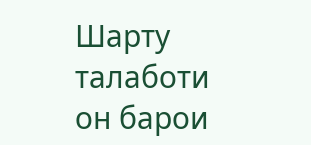Шарту талаботи он барои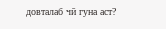довталаб чӣ гуна аст?